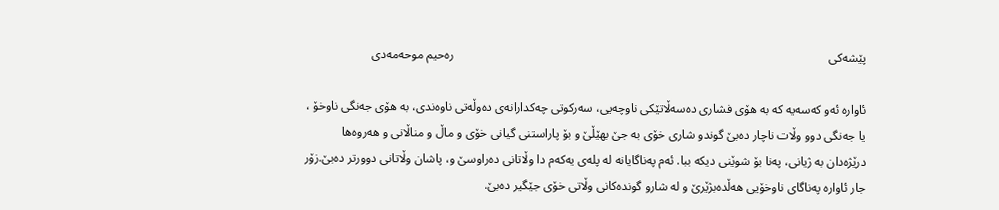پێشه‌کی                                                                                                                        ره‌حیم موحه‌مه‌دی

ئاواره‌ ئه‌و که‌سه‌یه‌ که‌ به‌ هۆی فشاری ده‌سه‌ڵاتێکی ناوچه‌یی، سه‌رکوتی چه‌کدارانه‌ی ده‌وڵه‌تی ناوه‌ندی، به‌ هۆی جه‌نگی ناوخۆ ، یا جه‌نگی دوو وڵات ناچار ده‌بێ گوندو شاری خۆی به‌ جێ بهێڵێ و بۆ پاراستنی گیانی خۆی و ماڵ و مناڵانی و هه‌روه‌ها درێژه‌دان به‌ ژیانی، په‌نا بۆ شوێنی دیکه‌ ببا. ئه‌م په‌ناگایانه‌ له‌ پله‌ی یه‌که‌م دا وڵاتانی ده‌راوسێ و، پاشان وڵاتانی دوورتر ده‌بێ.زۆر جار ئاواره‌ په‌ناگای ناوخۆیی هه‌ڵده‌بژێرێ و له‌ شارو گونده‌کانی وڵاتی خۆی جێگیر ده‌بێ.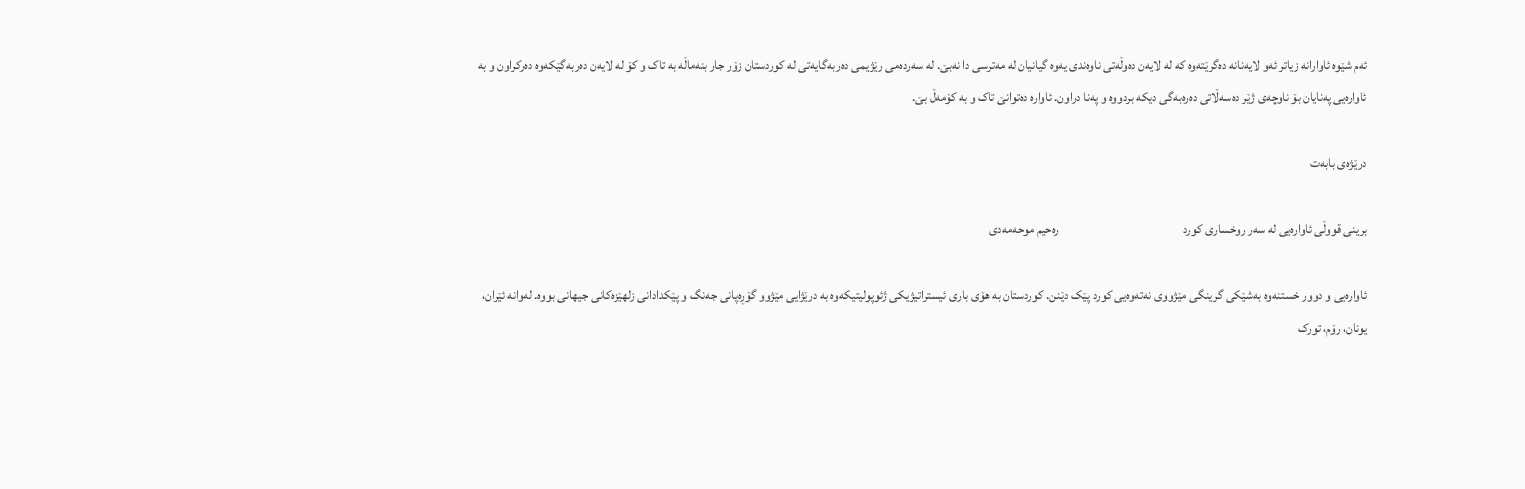ئه‌م شێوه‌ ئاوارانه‌ زیاتر ئه‌و لایه‌نانه‌ ده‌گرێته‌وه‌ که‌ له‌ لایه‌ن ده‌وڵه‌تی ناوه‌ندی یه‌وه‌ گیانیان له‌ مه‌ترسی دا نه‌بێ. له‌ سه‌رده‌می رێژیمی ده‌ربه‌گایه‌تی له‌ کوردستان زۆر جار بنه‌ماڵه‌ به‌ تاک و کۆ له‌ لایه‌ن ده‌ربه‌گێکه‌وه‌ ده‌رکراون و به‌ ئاواره‌یی په‌نایان بۆ ناوچه‌ی ژێر ده‌سه‌ڵاتی ده‌ره‌به‌گی دیکه‌ بردووه‌ و په‌نا دراون. ئاواره‌ ده‌توانێ تاک و به‌ کۆمه‌ڵ بێ.

درێژه‌ی بابه‌ت

برینی قووڵی ئاواره‌یی له‌ سه‌ر روخساری کورد                                                ره‌حیم موحه‌مه‌دی

ئاواره‌یی و دوور خستنه‌وه‌ به‌شێکی گرینگی مێژووی نه‌ته‌وه‌یی کورد پێک دێنن. کوردستان به‌ هۆی باری ئیستراتیژیکی ژئوپولیتیکه‌وه‌ به‌ درێژایی مێژوو گۆڕه‌پانی جه‌نگ و پێکدادانی زلهێزه‌کانی جیهانی بووه‌. له‌وانه‌ ئێران، یونان، رۆم، تورک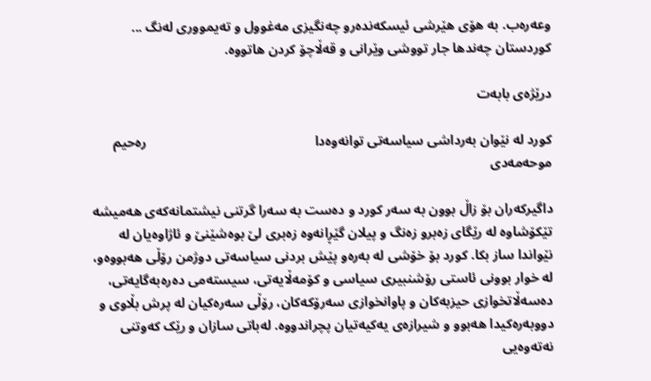وعه‌ره‌ب. به‌ هۆی هێرشی ئیسکه‌نده‌رو چه‌نگیزی مه‌غوول و ته‌یمووری له‌نگ ... کوردستان چه‌ندها جار تووشی وێرانی و قه‌ڵاچۆ کردن هاتووه‌.

درێژه‌ی بابه‌ت

کورد له‌ نێوان به‌رداشی سیاسه‌تی توانه‌وه‌دا                                                  ره‌حیم موحه‌مه‌دی

داگیرکه‌ران بۆ زاڵ بوون به‌ سه‌ر کورد و ده‌ست به‌ سه‌را گرتنی نیشتمانه‌که‌ی هه‌میشه‌ تێکۆشاوه‌ له‌ رێگای زه‌برو زه‌نگ و پیلان گێڕانه‌وه‌ زه‌بری لێ بوه‌شێنێ و ئاژاوه‌یان له‌ نێواندا ساز بکا. کورد بۆ خۆشی له‌ به‌ره‌و پێش بردنی سیاسه‌تی دوژمن رۆڵی هه‌بووه‌و، له‌ خوار بوونی ئاستی رۆشنبیری سیاسی و کۆمه‌ڵایه‌تی، سیسته‌می ده‌ره‌به‌گایه‌تی، ده‌سه‌ڵاتخوازی حیزبه‌کان و پاوانخوازی سه‌رۆکه‌کان، رۆڵی سه‌ره‌کیان له‌ پرش بڵاوی و دووبه‌ره‌کیدا هه‌بوو و شیرازه‌ی یه‌کیه‌تیان پچراندووه. له‌باتی سازان و رێک که‌وتنی نه‌ته‌وه‌یی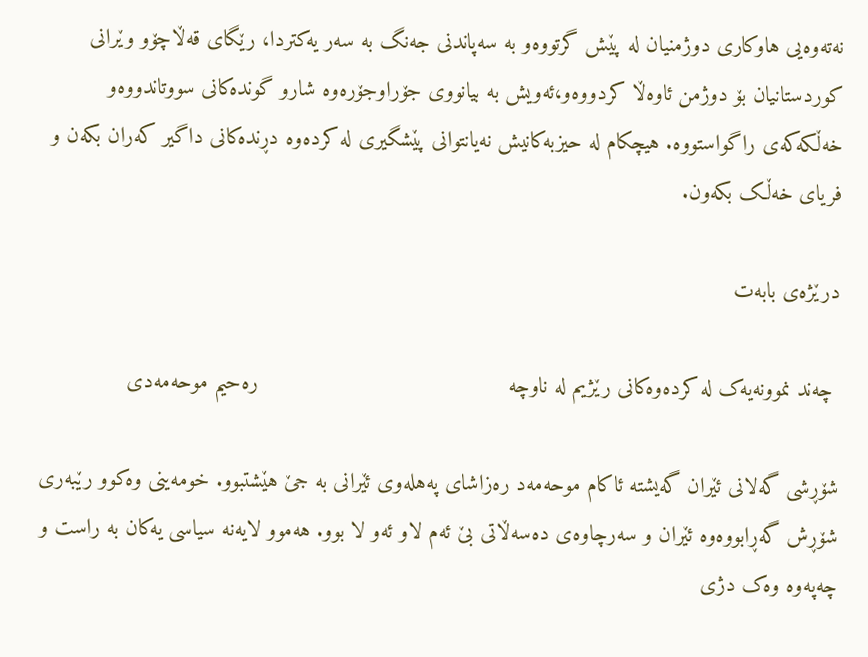نه‌ته‌وه‌یی هاوکاری دوژمنیان له‌ پێش گرتووه‌و به‌ سه‌پاندنی جه‌نگ به‌ سه‌ر یه‌کتردا،‌ رێگای قه‌ڵاچۆو وێرانی‌ کوردستانیان بۆ دوژمن ئاوه‌ڵا کردووه‌و،ئه‌ویش به‌ بیانووی جۆراوجۆره‌وه‌ شارو گونده‌کانی سووتاندووه‌و  خه‌ڵکه‌که‌ی راگواستووه‌. هیچکام له‌ حیزبه‌کانیش نه‌یانتوانی پێشگیری له‌ کرده‌وه‌ دڕنده‌کانی داگیر که‌ران بکه‌ن و فریای خه‌ڵک بکه‌ون.

درێژه‌ی بابه‌ت

 چه‌ند نموونه‌یه‌ک له‌ کرده‌وه‌کانی رێژیم له‌ ناوچه                                       ره‌حیم موحه‌مه‌دی

شۆڕشی گه‌لانی ئێران گه‌یشته‌ ئاکام موحه‌مه‌د ره‌زاشای په‌هله‌وی ئێرانی به‌ جێ هێشتبوو. خومه‌ینی وه‌کوو رێبه‌ری شۆڕش گه‌ڕابووه‌وه‌ ئێران و سه‌رچاوه‌ی ده‌سه‌ڵاتی بێ ئه‌م لاو ئه‌و لا بوو. هه‌موو لایه‌نه‌ سیاسی یه‌کان به‌ راست و چه‌په‌وه‌ وه‌ک دژی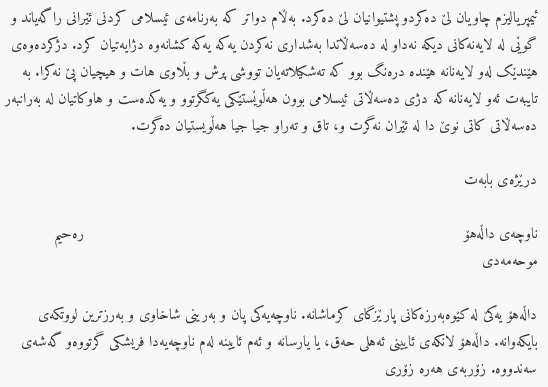ئیمپریالیزم چاویان لێ ده‌کردو پشتیوانیان لێ ده‌کرد. به‌ڵام دواتر که‌ به‌رنامه‌ی ئیسلامی کردنی ئێرانی راگه‌یاند و گوێی له‌ لایه‌نه‌کانی دیکه‌ نه‌داو له‌ ده‌سه‌ڵاتدا به‌شداری نه‌کردن یه‌که‌ یه‌که‌ کشانه‌وه‌ دژایه‌تیان کرد. دژکرده‌وه‌ی هێندێک له‌و لایه‌نانه‌ هێنده‌ دره‌نگ بوو که‌ ته‌شکیلاته‌یان تووشی پرش و بڵاوی هات و هیچیان پێ نه‌کرا. به‌ تایبه‌ت ئه‌و لایه‌نانه‌ که‌ دژی ده‌سه‌ڵاتی ئیسلامی بوون هه‌ڵوێستێکی یه‌کگرتوو و یه‌کده‌ست و هاوکاتیان له‌ به‌رانبه‌ر ده‌سه‌ڵاتی کاتی نوێ دا له‌ ئێران نه‌گرت و، تاق و ته‌راو جیا جیا هه‌ڵویستیان ده‌گرت.

درێژه‌ی بابه‌ت

ناوچه‌ی داڵه‌هۆ                                                                                       ره‌حیم موحه‌مه‌دی

داڵه‌هۆ یه‌کێ له‌ کێوه‌به‌رزه‌کانی پارێزگای کرماشانه‌. ناوچه‌یه‌کی پان و به‌رینی شاخاوی و به‌رزترین لووتکه‌ی بایکه‌وانه‌. داڵه‌هۆ لانکه‌ی ئایینی ئه‌هلی حه‌ق، یا یارسانه‌ و ئه‌م ئایینه‌ له‌م ناوچه‌یه‌دا‌ فریشکی گرتووه‌و گه‌شه‌ی سه‌ندووه‌. زۆربه‌ی هه‌ره‌ زۆری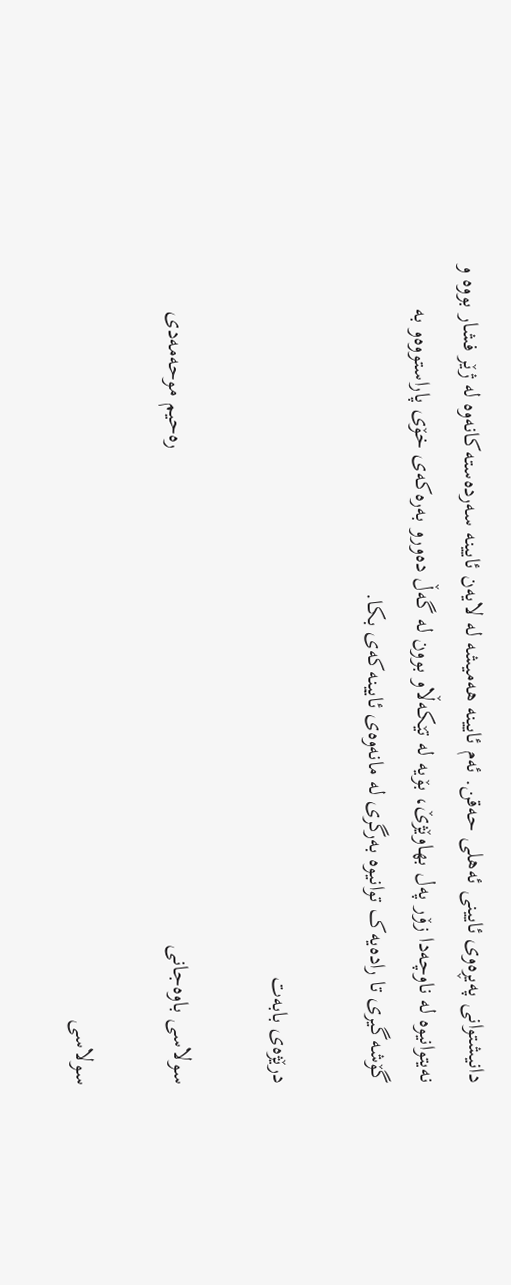دانیشتوانی په‌یڕه‌وی ئایینی ئه‌هلی حه‌قن. ئه‌م ئایینه‌ هه‌میشه‌ له‌ لایه‌ن ئایینه‌ سه‌رده‌سته‌کانه‌وه‌ له‌ ژێر فشار بووه‌ و نه‌یتوانیوه‌ له‌ ناوچه‌دا زۆر په‌ل بهاوێژێ، بۆیه‌ له‌ تێکه‌ڵاو بوون له‌ گه‌ڵ ده‌ورو به‌ره‌که‌ی خۆی پاراستووه‌و به‌ گۆشه‌گیری تا راده‌یه‌ک توانیوه‌ به‌رگری له‌ مانه‌وه‌ی ئایینه‌که‌ی بکا.

درێژه‌ی بابه‌ت

سولاسی باوه‌جانی                                                                                    ره‌حیم موحه‌مه‌دی

سولاسی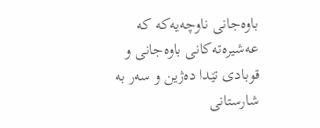باوه‌جانی ناوچه‌یه‌که‌ که‌ عه‌شیره‌ته‌کانی باوه‌جانی و قوبادی تێدا ده‌ژین و سه‌ر به‌ شارستانی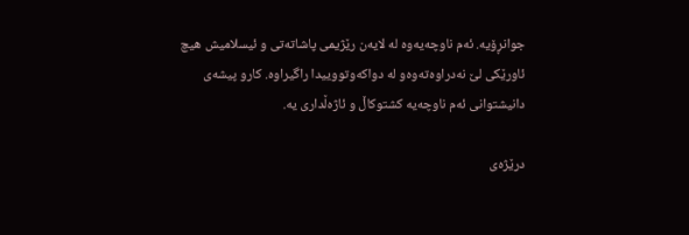جوانڕۆیه‌. ئه‌م ناوچه‌یه‌وه‌ له‌ لایه‌ن رێژیمی پاشاته‌تی و ئیسلامیش هیچ ئاورێکی لێ نه‌دراوه‌ته‌وه‌و له‌ دواکه‌وتووییدا راگیراوه‌. کارو پیشه‌ی دانیشتوانی ئه‌م ناوچه‌یه‌ کشتوکاڵ و ئاژه‌ڵداری یه‌.

درێژه‌ی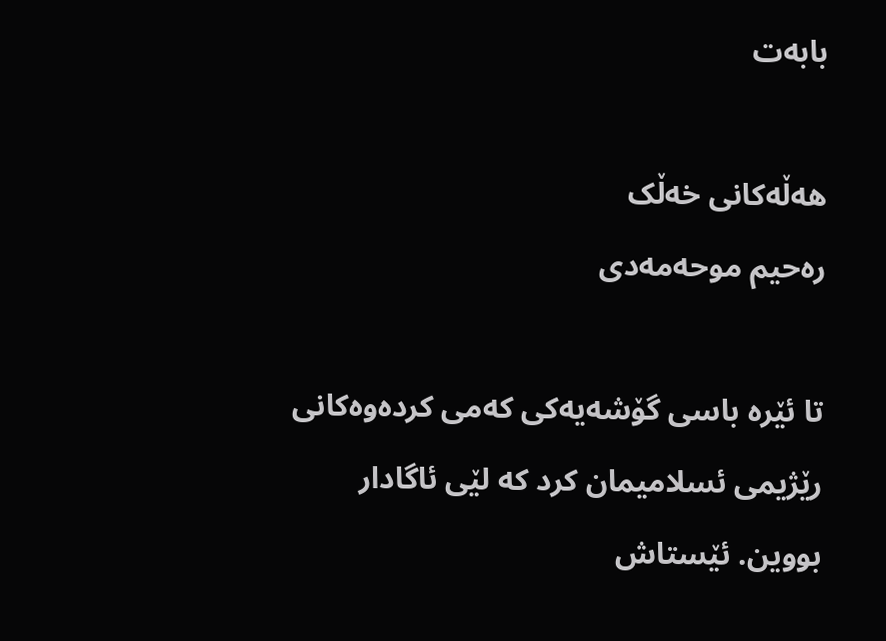بابه‌ت

هه‌ڵه‌کانی خه‌ڵک                                                                                     ره‌حیم موحه‌مه‌دی

تا ئێره‌ باسی گۆشه‌یه‌کی که‌می کرده‌وه‌کانی رێژیمی ئسلامیمان کرد که‌ لێی ئاگادار بووین. ئێستاش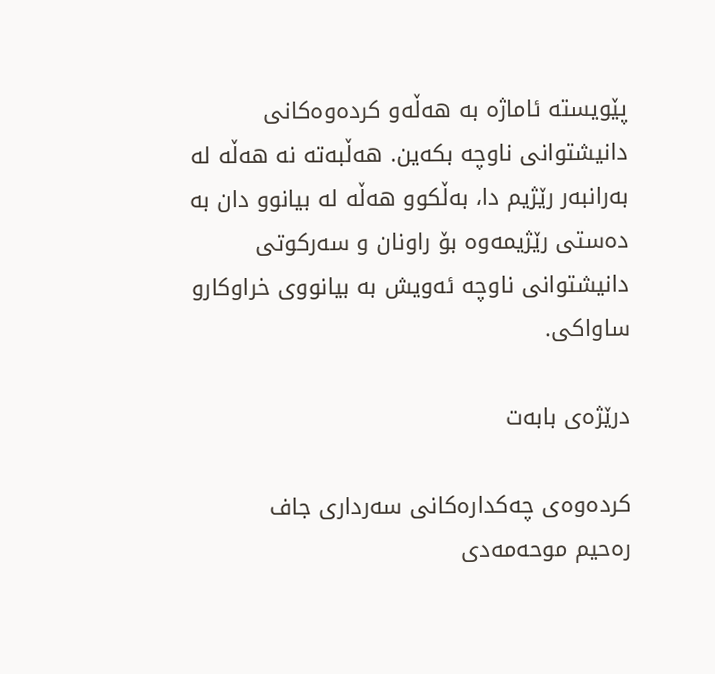پێویسته‌ ئاماژه‌ به‌ هه‌ڵه‌و کرده‌وه‌کانی دانیشتوانی ناوچه‌ بکه‌ین. هه‌ڵبه‌ته‌ نه‌ هه‌ڵه‌ له‌ به‌رانبه‌ر رێژیم دا، به‌ڵکوو هه‌ڵه‌ له‌ بیانوو دان به‌ ده‌ستی رێژیمه‌وه‌ بۆ راونان و سه‌رکوتی دانیشتوانی ناوچه‌ ئه‌ویش به‌ بیانووی خراوکارو ساواکی.

درێژه‌ی بابه‌ت

کرده‌وه‌ی چه‌کداره‌کانی سه‌رداری جاف                                                          ره‌حیم موحه‌مه‌دی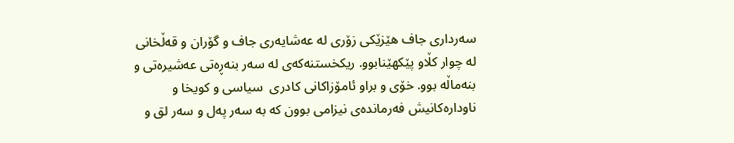سه‌رداری جاف هێزێکی زۆری له‌ عه‌شایه‌ری جاف و گۆران و قه‌ڵخانی له‌ چوار کڵاو پێکهێنابوو. ریکخستنه‌که‌ی له‌ سه‌ر بنه‌ڕه‌تی عه‌شیره‌تی و بنه‌ماڵه‌ بوو. خۆی و براو ئامۆزاکانی کادری  سیاسی و کویخا و ناوداره‌کانیش فه‌رمانده‌ی نیزامی بوون که‌ به‌ سه‌ر په‌ل و سه‌ر لق و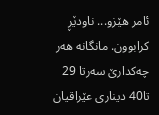ئامر هێزو... ناودێڕ کرابوون. مانگانه‌ هه‌ر چه‌کدارێ سه‌رتا 29 تا40 دیناری عێراقیان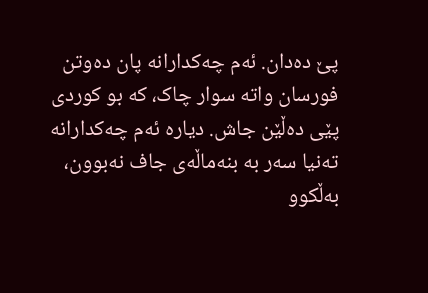پێ ده‌دان. ئه‌م چه‌کدارانه‌ پان ده‌وتن فورسان واته‌ سوار چاک، که‌ بو کوردی پێی ده‌ڵێن جاش. دیاره‌ ئه‌م چه‌کدارانه‌ ته‌نیا سه‌ر به‌ بنه‌ماڵه‌ی جاف نه‌بوون، به‌ڵکوو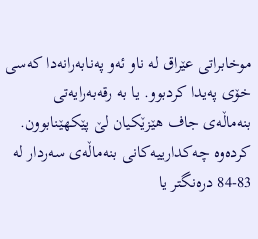موخابراتی عێراق له‌ ناو ئه‌و په‌نابه‌رانه‌دا که‌سی خۆی په‌یدا کردبوو. یا به‌ رقه‌به‌رایه‌تی بنه‌ماڵه‌ی جاف هێزێکیان لێ پێکهێنابوون. کرده‌وه‌ چه‌کدارییه‌کانی بنه‌ماڵه‌ی سه‌ردار له‌ 83-84 دره‌نگتر یا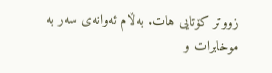زووتر کۆتایی هات. به‌ڵام ئه‌وانه‌ی سه‌ر به‌ موخابرات و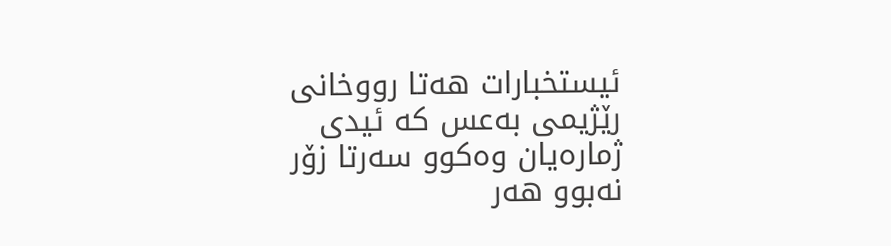ئیستخبارات هه‌تا رووخانی رێژیمی به‌عس که‌ ئیدی ژماره‌یان وه‌کوو سه‌رتا زۆر نه‌بوو هه‌ر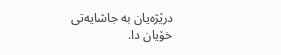درێژه‌یان به‌ جاشایه‌تی خۆیان دا.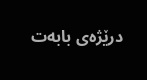درێژه‌ی بابه‌ت